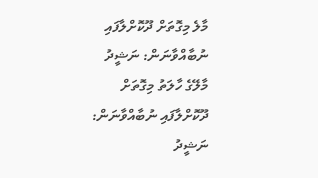މާލެ މިގޮތަށް ދޫކޮށްލާފައި ނުބާއްވާނަން: ނަޝީދު
މާލޭގެ ހާލަތު މިގޮތަށް ދޫކޮށްލާފައި ނުބާއްވާނަން: ނަޝީދު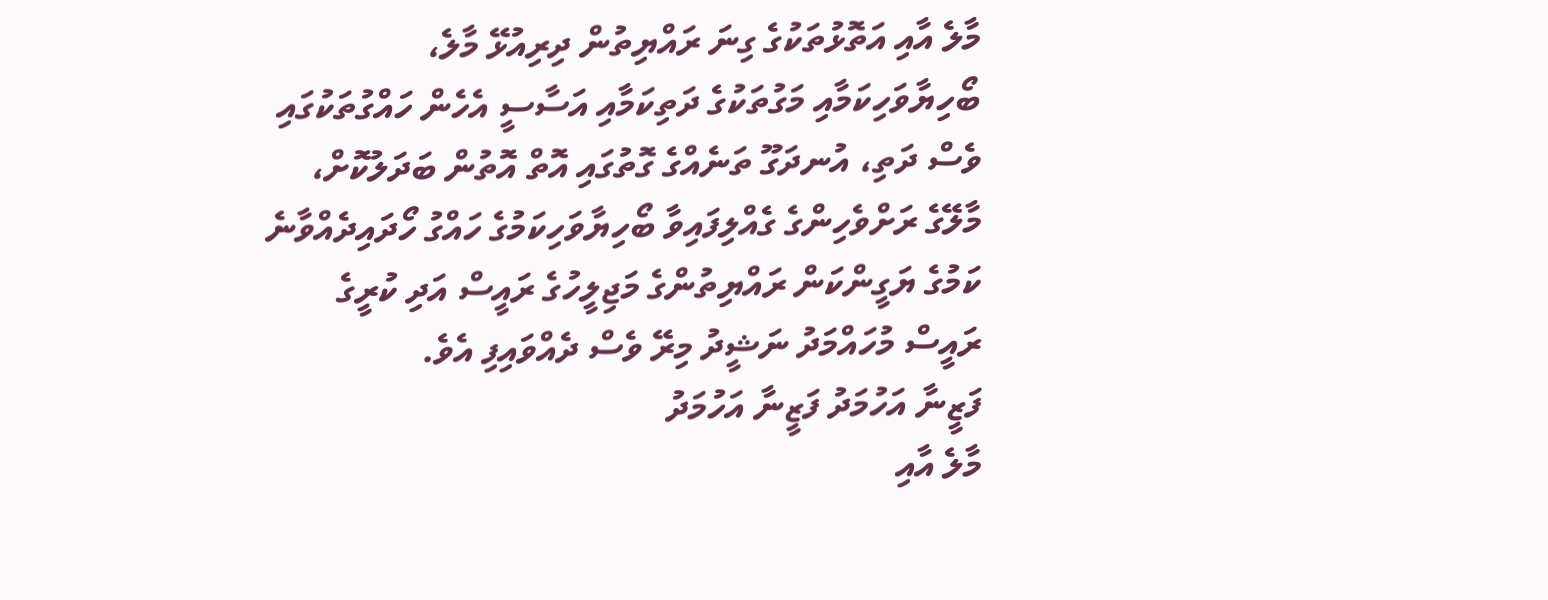މާލެ އާއި އަތޮޅުތަކުގެ ގިނަ ރައްޔިތުން ދިރިއުޅޭ މާލެ، ބޯހިޔާވަހިކަމާއި މަގުތަކުގެ ދަތިކަމާއި އަސާސީ އެހެން ހައްގުތަކުގައި ވެސް ދަތި، އުނދަގޫ ތަނެއްގެ ގޮތުގައި އޮތް އޮތުން ބަދަލުކޮށް، މާލޭގެ ރަށްވެހިންގެ ގެއްލިފައިވާ ބޯހިޔާވަހިކަމުގެ ހައްގު ހޯދައިދެއްވާނެ ކަމުގެ ޔަގީންކަން ރައްޔިތުންގެ މަޖިލީހުގެ ރައީސް އަދި ކުރީގެ ރައީސް މުހައްމަދު ނަޝީދު މިރޭ ވެސް ދެއްވައިފި އެވެ.
ފަޒީނާ އަހުމަދު ފަޒީނާ އަހުމަދު
މާލެ އާއި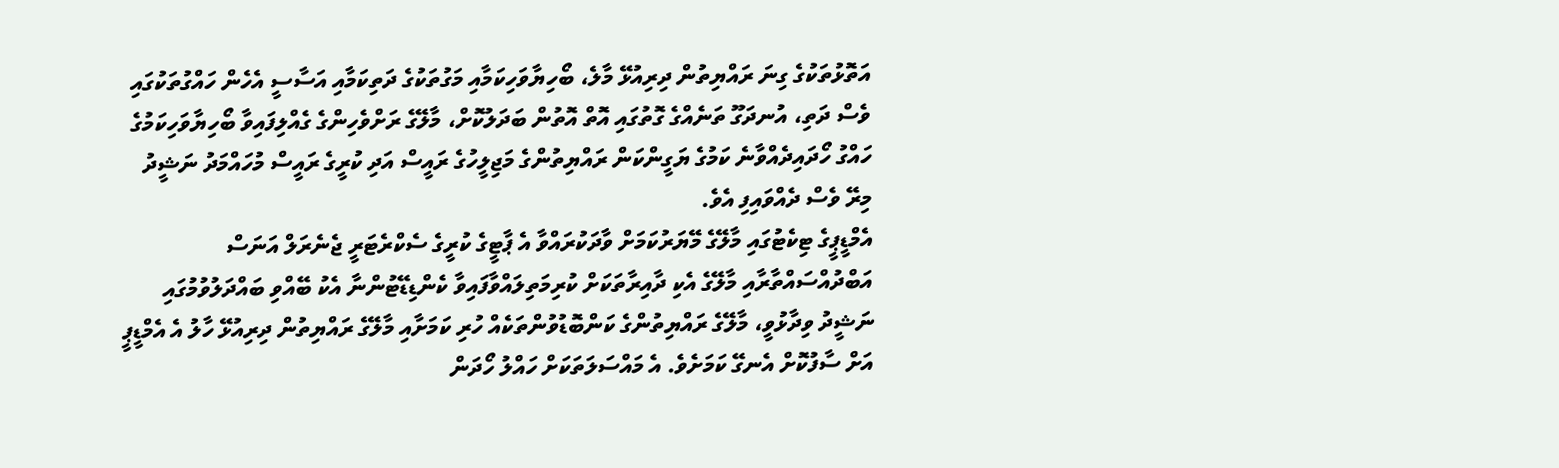އަތޮޅުތަކުގެ ގިނަ ރައްޔިތުން ދިރިއުޅޭ މާލެ، ބޯހިޔާވަހިކަމާއި މަގުތަކުގެ ދަތިކަމާއި އަސާސީ އެހެން ހައްގުތަކުގައި ވެސް ދަތި، އުނދަގޫ ތަނެއްގެ ގޮތުގައި އޮތް އޮތުން ބަދަލުކޮށް، މާލޭގެ ރަށްވެހިންގެ ގެއްލިފައިވާ ބޯހިޔާވަހިކަމުގެ ހައްގު ހޯދައިދެއްވާނެ ކަމުގެ ޔަގީންކަން ރައްޔިތުންގެ މަޖިލީހުގެ ރައީސް އަދި ކުރީގެ ރައީސް މުހައްމަދު ނަޝީދު މިރޭ ވެސް ދެއްވައިފި އެވެ.
އެމްޑީޕީގެ ޓިކެޓުގައި މާލޭގެ މޭޔަރުކަމަށް ވާދަކުރައްވާ އެ ޕާޓީގެ ކުރީގެ ސެކްރެޓަރީ ޖެނެރަލް އަނަސް އަބްދުއްސައްތާރާއި މާލޭގެ އެކި ދާއިރާތަކަށް ކުރިމަތިލައްވާފައިވާ ކެންޑިޑޭޓުންނާ އެކު ބޭއްވި ބައްދަލުވުމުގައި ނަޝީދު ވިދާޅުވީ، މާލޭގެ ރައްޔިތުންގެ ކަންބޮޑުވުންތަކެއް ހުރި ކަމަށާއި މާލޭގެ ރައްޔިތުން ދިރިއުޅޭ ހާލު އެ އެމްޑީޕީ އަށް ސާފުކޮށް އެނގޭ ކަމަށެވެ. އެ މައްސަލަތަކަށް ހައްލު ހޯދަން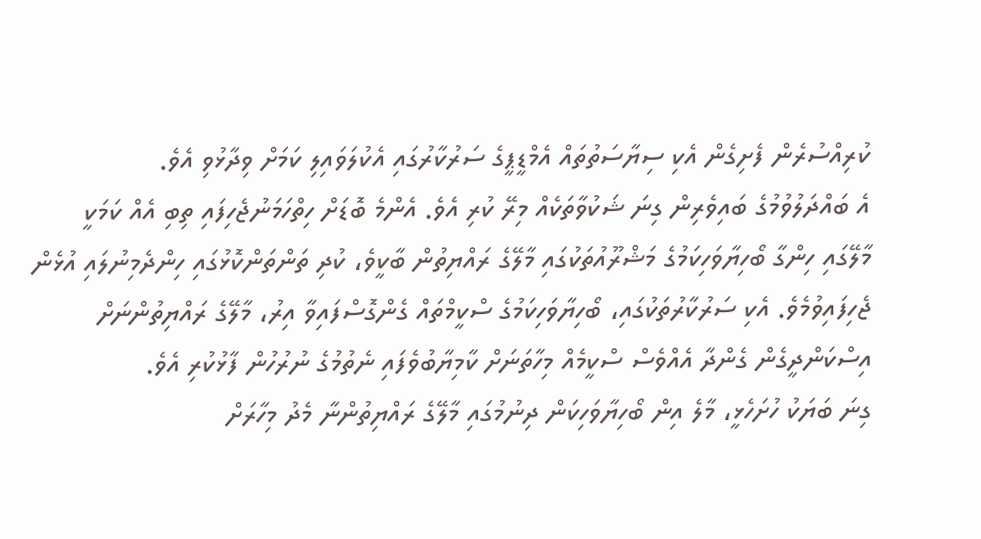ކުރިއްސުރެން ފެށިގެން އެކި ސިޔާސަތުތައް އެމްޑީޕީގެ ސަރުކާރުގައި އެކުލަވައިލި ކަމަށް ވިދާޅުވި އެވެ.
އެ ބައްދަލުވުމުގެ ބައިވެރިން ގިނަ ޝަކުވާތަކެއް މިރޭ ކުރި އެވެ. އެންމެ ބޮޑަށް ހިތްހަމަނުޖެހިފައި ތިބި އެއް ކަމަކީ މާލޭގައި ހިންގާ ބޯހިޔާވަހިކަމުގެ މަޝްރޫއުތަކުގައި މާލޭގެ ރައްޔިތުން ބާކީވެ، ކުދި ތަންތަންކޮޅުގައި ހިންދެމިނުލައި އުޅެން ޖެހިފައިވުމެވެ. އެކި ސަރުކާރުތަކުގައި، ބޯހިޔާވަހިކަމުގެ ސްކީމްތައް ގެންގޮސްފައިވާ އިރު، މާލޭގެ ރައްޔިތުންނަށް އިސްކަންދީގެން ގެންދާ އެއްވެސް ސްކީމެއް މިހާތަނަށް ކާމިޔާބުވެފައި ނެތުމުގެ ނުރުހުން ފާޅުކުރި އެވެ.
ގިނަ ބަޔަކު ހުށަހެޅީ، މާލެ އިން ބޯހިޔާވަހިކަން ދިނުމުގައި މާލޭގެ ރައްޔިތުންނާ މެދު މިހާރަށް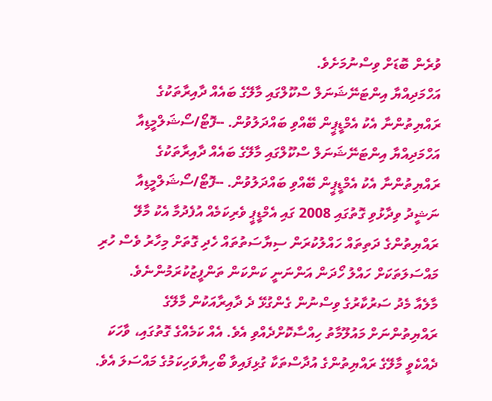ވުރެން ބޮޑަށް ވިސްނުމަށެވެ.
އަހްމަދިއްޔާ އިންޓަނޭޝަނަލް ސްކޫލްގައި މާލޭގެ ބައެއް ދާއިރާތަކުގެ ރައްޔިތުންނާ އެކު އެމްޑީޕީން ބޭއްވި ބައްދަލުވުން. --ފޮޓޯ/ސޯޝަލްމީޑިއާ
އަހްމަދިއްޔާ އިންޓަނޭޝަނަލް ސްކޫލްގައި މާލޭގެ ބައެއް ދާއިރާތަކުގެ ރައްޔިތުންނާ އެކު އެމްޑީޕީން ބޭއްވި ބައްދަލުވުން. --ފޮޓޯ/ސޯޝަލްމީޑިއާ
ނަޝީދު ވިދާޅުވި ގޮތުގައި 2008 ގައި އެމްޑީޕީ ވެރިކަމެއް އުފެދުމާ އެކު މާލޭ ރައްޔިތުންގެ ދަތިތައް ހައްލުކުރަން ސިޔާސަތުތައް ހެދި ގޮތަށް މިހާރު ވެސް ހުރި މައްސަލަތަކަށް ހައްލު ހޯދަން އަންނަނީ ކަންކަން ތަންފީޒުކުރަމުންނެވެ.
މާލެއާ މެދު ސަރުކާރުގެ ވިސްނުން ގެންގުޅޭ ދެ ދާއިރާއަކުން މާލޭގެ ރައްޔިތުންނަށް މައުލޫމާތު ހިއްސާކޮށްދެއްވި އެވެ. އެއް ކަމެއްގެ ގޮތުގައި، ވާހަކަ ދެއްކެވީ މާލޭގެ ރައްޔިތުންގެ އުދާސްތަކާ ގުޅިފައިވާ ބޯހިޔާވަހިކަމުގެ މައްސަލަ އެވެ.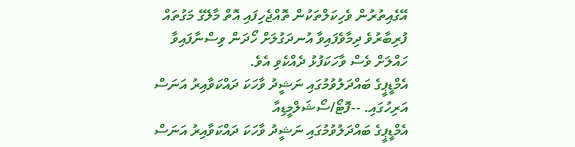އޭގެއިތުރުން ވެހިކަލްތަކުން ތޮއްޖެހިފައި އޮތް މާލޭގެ މަގުތައް ފުރިބާރުވެ ދިމާވެފައިވާ އުނދަގުލަށް ހޯދަން ވިސްނާފައިވާ ހައްލަށް ވެސް ވާހަކަފުޅު ދެއްކެވި އެވެ.
އެމްޑީޕީގެ ބައްދަލުވުމުގައި ނަޝީދު ވާހަކަ ދައްކަވާއިރު އަނަސް އަރިހުގައި. --ފޮޓޯ/ސޯޝަލްމީޑިއާ
އެމްޑީޕީގެ ބައްދަލުވުމުގައި ނަޝީދު ވާހަކަ ދައްކަވާއިރު އަނަސް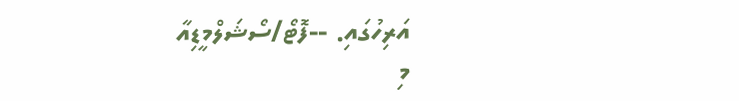އަރިހުގައި. --ފޮޓޯ/ސޯޝަލްމީޑިއާ
މި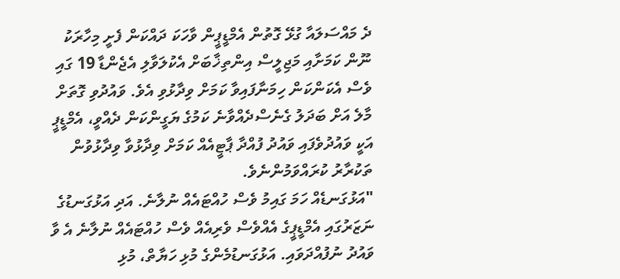ދެ މައްސަލައާ ގުޅޭ ގޮތުން އެމްޑީޕީން ވާހަކަ ދައްކަން ފެށީ މިހާރަކު ނޫން ކަމަށާއި މަޖިލީސް އިންތިޚާބަށް އެކުލަވާލި އެޖެންޑާ 19 ގައި ވެސް އެކަންކަން ހިމަނާފައިވާ ކަމަށް ވިދާޅުވި އެވެ. ވައުދުވި ގޮތަށް މާލެ އަށް ބަދަލު ގެނެސްދެއްވާނެ ކަމުގެ ޔަގީންކަން ދެއްވީ، އެމްޑީޕީ އަކީ ވައުދުވެފައި ވައުދު ފުއްދާ ޕާޓީއެއް ކަމަށް ވިދާޅުވާ ވިދާޅުވުން ތަކުރާރު ކުރައްވަމުންނެވެ.
"އަޅުގަނޑެއް ހަމަ ގައިމު ވެސް ހުއްޓައެއް ނުލާނެ. އަދި އަޅުގަނޑުގެ ނަޒަރުގައި އެމްޑީޕީގެ އެއްވެސް ވެރިއެއް ވެސް ހުއްޓައެއް ނުލާނެ އެ ވާ ވައުދު ނުފުއްދަވައި. އަޅުގަނޑުމެންގެ މުޅި ހަޔާތް، މުޅި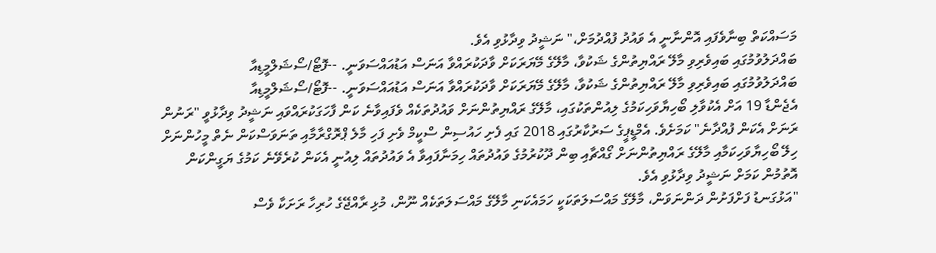މަސައްކަތް ބިނާވެފައި އޮންނާނީ އެ ވައުދު ފުއްދުމަށް،" ނަޝީދު ވިދާޅުވި އެވެ.
ބައްދަލުވުމުގައި ބައިވެރިވި މާލޭ ރައްޔިތުންގެ ޝަކުވާ، މާލޭގެ މޭޔަރަކަށް ވާދަކުރައްވާ އަނަސް އަޑުއައްސަވަނީ. --ފޮޓޯ/ސޯޝަލްމީޑިއާ
ބައްދަލުވުމުގައި ބައިވެރިވި މާލޭ ރައްޔިތުންގެ ޝަކުވާ، މާލޭގެ މޭޔަރަކަށް ވާދަކުރައްވާ އަނަސް އަޑުއައްސަވަނީ. --ފޮޓޯ/ސޯޝަލްމީޑިއާ
އެޖެންޑާ 19 އަށް އެކުވާލި ބޯހިޔާވަހިކަމުގެ ލިއުންތަކުގައި، މާލޭގެ ރައްޔިތުންނަށް ވައުދުތަކެއް ވެފައިވާނެ ކަން ފާހަގަކުރައްވައި ނަޝީދު ވިދާޅުވީ "ރަނުން ރަނަށް އެކަން ފުއްދާނެ" ކަމަށެވެ. އެމްޑީޕީގެ ސަރުކާރުގައި 2018 ގައި ފެށި ހައުސިން ސްކީމް ވެށި ފަހި މާލެ ޕްރޮގްރާމާއި ތަނަވަސްކަން ނެތް މީހުންނަށް ހިލޭ ބޯހިޔާވަހިކަމާއި މާލޭގެ ރައްޔިތުންނަށް ގޯއްޗާއި ބިން ދޫކުރުމުގެ ވައުދުތައް ހިމަނާފައިވާ އެ ވައުދުތައް ލިއުނީ އެކަން ކުރެވޭނެ ކަމުގެ ޔަގީންކަން އޮތުމުން ކަމަށް ނަޝީދު ވިދާޅުވި އެވެ.
"އަޅުގަނޑު ފަށްފަށުން ދަންނަވަން، މާލޭގެ މައްސަލަތަކަކީ ހަމައެކަނި މާލޭގެ މައްސަލަތަކެއް ނޫން، މުޅި ރާއްޖޭގެ ހުރިހާ ރަށަކާ ވެސް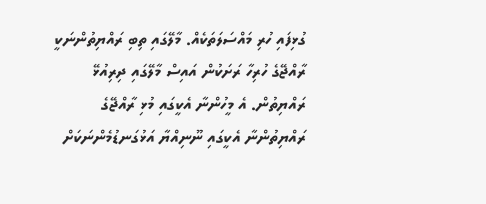ގުޅިފައި ހުރި މައްސަލަތަކެއް. މާލޭގައި ތިބި ރައްޔިތުންނަކީ ރާއްޖޭގެ ހުރިހާ ރަށަކުން އައިސް މާލޭގައި ދިރިއުޅޭ ރައްޔިތުން. އެ މީހުންނާ އެކީގައި މުޅި ރާއްޖޭގެ ރައްޔިތުންނާ އެކީގައި ނޫނިއްޔާ އަޅުގަނޑުމެންނަކަށް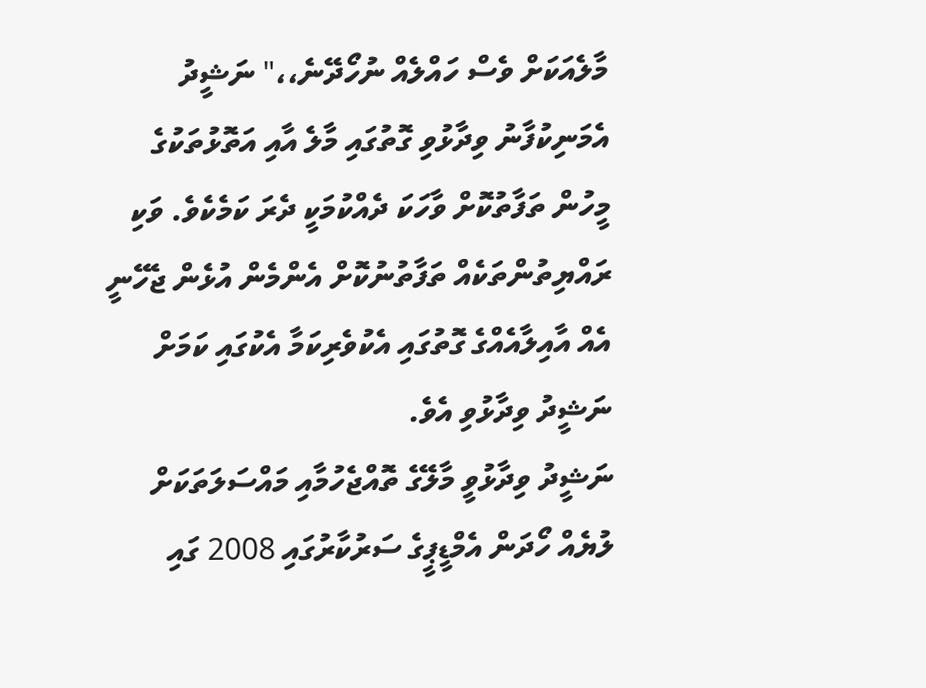މާލެއަކަށް ވެސް ހައްލެއް ނުހޯދޭނެ،،" ނަޝީދު
އެމަނިކުފާނު ވިދާޅުވި ގޮތުގައި މާލެ އާއި އަތޮޅުތަކުގެ މީހުން ތަފާތުކޮށް ވާހަކަ ދެއްކުމަކީ ދެރަ ކަމެކެވެ. ވަކި ރައްޔިތުންތަކެއް ތަފާތުނުކޮށް އެންމެން އުޅެން ޖެހޭނީ އެއް އާއިލާއެއްގެ ގޮތުގައި އެކުވެރިކަމާ އެކުގައި ކަމަށް ނަޝީދު ވިދާޅުވި އެވެ.
ނަޝީދު ވިދާޅުވީ މާލޭގެ ތޮއްޖެހުމާއި މައްސަލަތަކަށް ލުޔެއް ހޯދަން އެމްޑީޕީގެ ސަރުކާރުގައި 2008 ގައި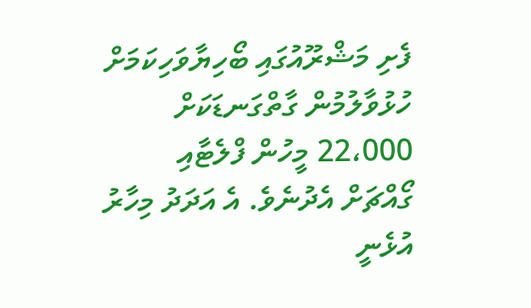ފެށި މަޝްރޫއުގައި ބޯހިޔާވަހިކަމަށް ހުޅުވާލުމުން ގާތްގަނޑަކަށް 22،000 މީހުން ފްލެޓާއި ގޯއްޗަށް އެދުނެވެ. އެ އަދަދު މިހާރު އުޅެނީ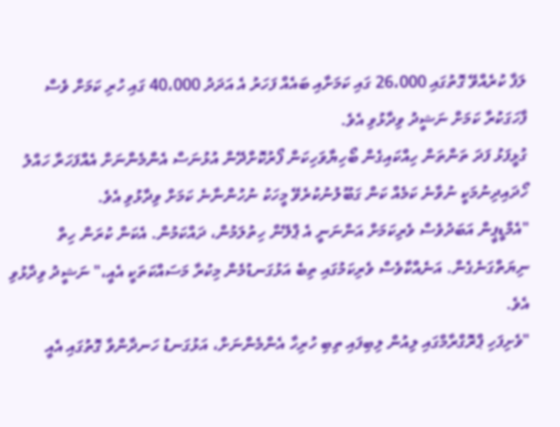ލަފާ ކުރެއްވޭ ގޮތުގައި 26،000 ގައި ކަމަށާއި ބައެއް ފަހަރު އެ އަދަދު 40،000 ގައި ހުރި ކަމަށް ވެސް ފާހަގަކުރާ ކަމަށް ނަޝީދު ވިދާޅުވި އެވެ.
ގުޅީފަޅު ފަދަ ތަންތަން ހިއްކައިގެން ބޯހިޔާވަހިކަން ފޯރުކޮށްދޭން އުޅުނަސް އެންމެންނަށް އެއްފަހަރާ ހައްލު ހޯދައިދިނުމަކީ ނުވާނެ ކަމެއް ކަން ގަބޫލުނުކުރެވޭ މީހަކު ނުހުންނާނެ ކަމަށް ވިދާޅުވި އެވެ.
"އެމްޑީޕީން އަބަދުވެސް ވެރިކަމަށް އަންނަނީ އެ ޕްލޭން ހިތުލަމުން، ދައްކަމުން. އެކަން ކުރަން ހިތް ނިޔަތްގަނެގެން. އަނެއްކާވެސް ވެރިކަމުގައި ތިބެ އަޅުގަނޑުމެން މިކުރާ މަސައްކަތަކީ އެއީ،" ނަޝީދު ވިދާޅުވި އެވެ.
"ވެށިފަހި ޕްރޮގްރާމްގައި ލިއުން ލިބިފައި ތިބި ހުރިހާ އެންމެންނަށް، އަޅުގަނޑު ހަނދާންވާ ގޮތުގައި އެއީ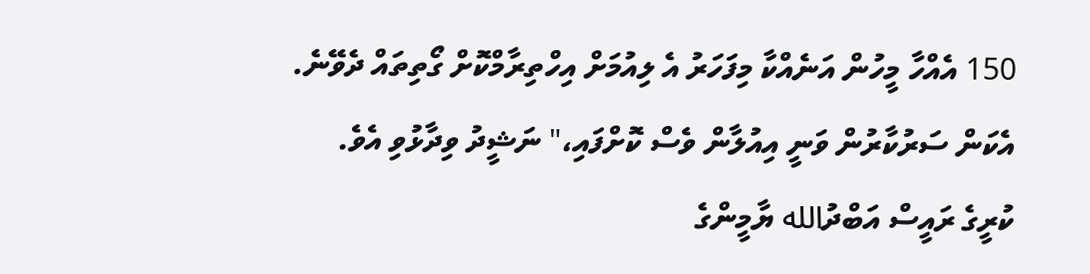150 އެއްހާ މީހުން އަނެއްކާ މިފަހަރު އެ ލިއުމަށް އިހްތިރާމްކޮށް ގޯތިތައް ދެވޭނެ. އެކަން ސަރުކާރުން ވަނީ އިއުލާން ވެސް ކޮށްފައި،" ނަޝީދު ވިދާޅުވި އެވެ.
ކުރީގެ ރައީސް އަބްދުالله ޔާމީންގެ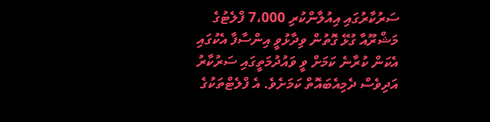ސަރުކާރުގައި އިއުލާންކުރި 7،000 ފްލެޓުގެ މަޝްރޫއާ ގުޅޭ ގޮތުން ވިދާޅުވީ އިންސާފާ އެކުގައި އެކަން ކުރާނެ ކަމަށް ވީ ވައުދުމަތީގައި ސަރުކާރު އަދިވެސް ދެމިއެބައޮތް ކަމަށެވެ. އެ ފްލެޓްތަކުގެ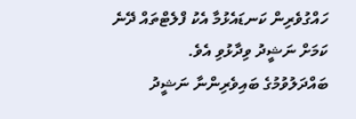ހައްގުވެރިން ކަނޑައެޅުމާ އެކު ފްލެޓްތައް ދޭނެ ކަމަށް ނަޝީދު ވިދާޅުވި އެވެ.
ބައްދަލުވުމުގެ ބައިވެރިންނާ ނަޝީދު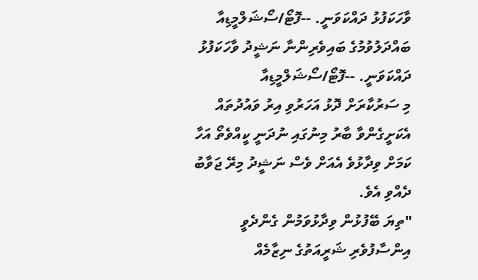ވާހަކަފުޅު ދައްކަވަނީ. --ފޮޓޯ/ސޯޝަލްމީޑިއާ
ބައްދަލުވުމުގެ ބައިވެރިންނާ ނަޝީދު ވާހަކަފުޅު ދައްކަވަނީ. --ފޮޓޯ/ސޯޝަލްމީޑިއާ
މި ސަރުކާރަށް ދޮޅު އަހަރުވި އިރު ވައުދުތައް އެކަށީގެންވާ ބާރު މިނުގައި ނުދަނީ ކީއްވެތޯ އަހާ ކަމަށް ވިދާޅުވެ އެއަށް ވެސް ނަޝީދު މިރޭ ޖަވާބު ދެއްވި އެވެ.
"ތިޔަ ބޭފުޅުން ވިދާޅުވަމުން ގެންދެވީ އިންސާފުވެރި ޝަރީއަތުގެ ނިޒާމެއް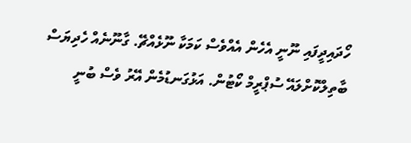ހޯދައިދީފައި ނޫނީ އެހެން އެއްވެސް ކަމަކާ ނޫޅެއްޗޭ. ގާނޫނެއް ހެދިޔަސް ބާތިލްކޮށްލައޭ ސުޕްރީމް ކޯޓުން. އަޅުގަނޑުމެން އޭރު ވެސް ބުނީ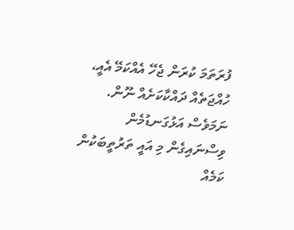ފުރަތަމަ ކުރަން ޖެހޭ އެއްކަމޭ އެއީ، ހުއްޖަތެއް ދައްކާކަށެއް ނޫން. ނަމަވެސް އަޅުގަނޑުމެން ވިސްނައިގެން މި އައީ ތަރުތީބަކުން ކަމެއް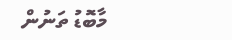މާބޮޑު ތަނުން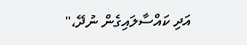އަދި ކައްސާލައިގެން ނުދޭ،"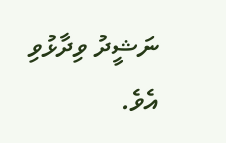ނަޝީދު ވިދާޅުވި އެވެ.